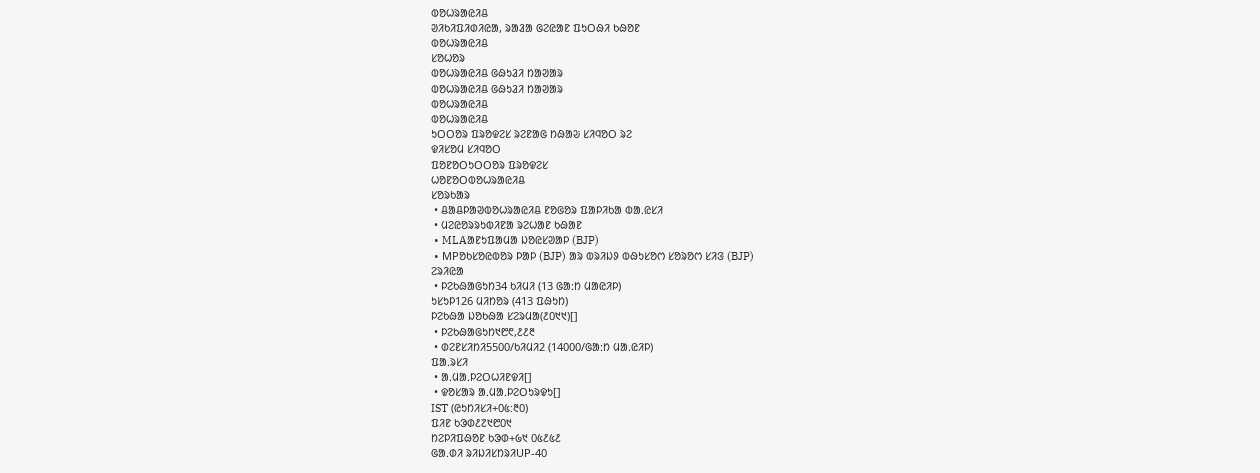ᱵᱚᱦᱨᱟᱭᱤᱪ
ᱣᱤᱠᱤᱯᱤᱰᱤᱭᱟ, ᱨᱟᱲᱟ ᱜᱮᱭᱟᱱ ᱯᱩᱛᱷᱤ ᱠᱷᱚᱱ
ᱵᱚᱦᱨᱟᱭᱤᱪ
ᱥᱚᱦᱚᱨ
ᱵᱚᱦᱨᱟᱭᱤᱪ ᱜᱷᱩᱲᱤ ᱴᱟᱣᱟᱨ
ᱵᱚᱦᱨᱟᱭᱤᱪ ᱜᱷᱩᱲᱤ ᱴᱟᱣᱟᱨ
ᱵᱚᱦᱨᱟᱭᱤᱪ
ᱵᱚᱦᱨᱟᱭᱤᱪ
ᱩᱛᱛᱚᱨ ᱯᱨᱚᱫᱮᱥ ᱨᱮᱱᱟᱜ ᱴᱷᱟᱶ ᱥᱤᱧᱚᱛ ᱨᱮ
ᱫᱤᱥᱚᱢ ᱥᱤᱧᱚᱛ
ᱯᱚᱱᱚᱛᱩᱛᱛᱚᱨ ᱯᱨᱚᱫᱮᱥ
ᱦᱚᱱᱚᱛᱵᱚᱦᱨᱟᱭᱤᱪ
ᱥᱚᱨᱠᱟᱨ
 • ᱪᱟᱪᱞᱟᱣᱵᱚᱦᱨᱟᱭᱤᱪ ᱱᱚᱜᱚᱨ ᱯᱟᱞᱤᱠᱟ ᱵᱟᱹᱭᱥᱤ
 • ᱢᱮᱭᱚᱨᱨᱩᱵᱤᱱᱟ ᱨᱮᱦᱟᱱ ᱠᱷᱟᱱ
 • MLAᱟᱱᱩᱯᱟᱢᱟ ᱡᱚᱭᱥᱣᱟᱞ (BJP)
 • MPᱚᱠᱥᱚᱭᱵᱚᱨ ᱞᱟᱞ (BJP) ᱟᱨ ᱵᱨᱤᱡᱽ ᱵᱷᱩᱥᱚᱬ ᱥᱚᱨᱚᱬ ᱥᱤᱝ (BJP)
ᱮᱨᱤᱭᱟ
 • ᱞᱮᱠᱷᱟᱜᱩᱴ34 ᱠᱤᱢᱤ (13 ᱜᱟᱺᱴ ᱢᱟᱭᱤᱞ)
ᱩᱥᱩᱞ126 ᱢᱤᱴᱚᱨ (413 ᱯᱷᱩᱴ)
ᱞᱮᱠᱷᱟ ᱡᱚᱠᱷᱟ ᱥᱮᱨᱢᱟ(᱒᱐᱑᱑)[]
 • ᱞᱮᱠᱷᱟᱜᱩᱴ᱑᱘᱖,᱒᱒᱓
 • ᱰᱮᱱᱥᱤᱴᱤ5500/ᱠᱤᱢᱤ2 (14000/ᱜᱟᱺᱴ ᱢᱟᱹᱭᱤᱞ)
ᱯᱟᱹᱨᱥᱤ
 • ᱟᱹᱢᱟᱹᱞᱮᱛᱦᱤᱱᱫᱤ[]
 • ᱫᱚᱥᱟᱨ ᱟᱹᱢᱟᱹᱞᱮᱛᱩᱨᱫᱩ[]
IST (ᱭᱩᱴᱤᱥᱤ+᱐᱕:᱓᱐)
ᱯᱤᱱ ᱠᱳᱰ᱒᱗᱑᱘᱐᱑
ᱴᱮᱞᱤᱯᱷᱚᱱ ᱠᱳᱰ+᱙᱑ ᱐᱕᱒᱕᱒
ᱜᱟᱹᱰᱤ ᱨᱤᱡᱤᱥᱴᱨᱤUP-40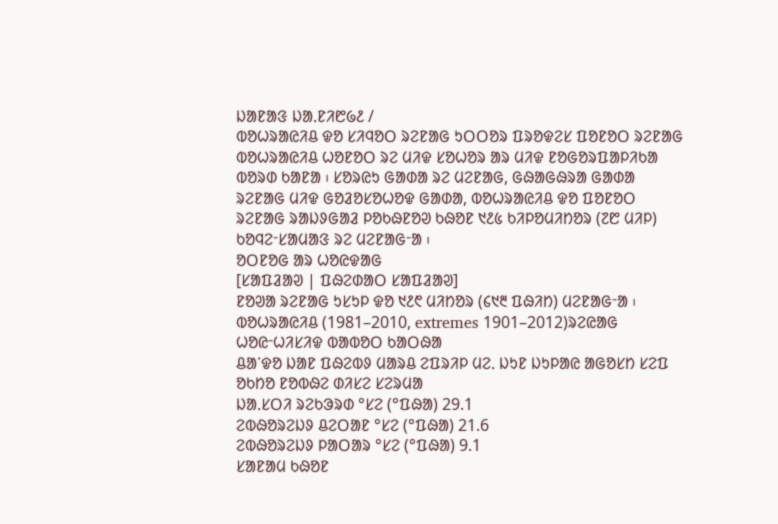ᱡᱟᱱᱟᱝ ᱡᱟᱹᱱᱤ᱘᱙᱒ /
ᱵᱚᱦᱨᱟᱭᱤᱪ ᱫᱚ ᱥᱤᱧᱚᱛ ᱨᱮᱱᱟᱜ ᱩᱛᱛᱚᱨ ᱯᱨᱚᱫᱮᱥ ᱯᱚᱱᱚᱛ ᱨᱮᱱᱟᱜ ᱵᱚᱦᱨᱟᱭᱤᱪ ᱦᱚᱱᱚᱛ ᱨᱮ ᱢᱤᱫ ᱥᱚᱦᱚᱨ ᱟᱨ ᱢᱤᱫ ᱱᱚᱜᱚᱨᱯᱟᱞᱤᱠᱟ ᱵᱚᱨᱰ ᱠᱟᱱᱟ ᱾ ᱥᱚᱨᱭᱩ ᱜᱟᱰᱟ ᱨᱮ ᱢᱮᱱᱟᱜ, ᱜᱷᱟᱜᱷᱨᱟ ᱜᱟᱰᱟ ᱨᱮᱱᱟᱜ ᱢᱤᱫ ᱜᱚᱲᱚᱥᱚᱦᱚᱫ ᱜᱟᱰᱟ, ᱵᱚᱦᱨᱟᱭᱤᱪ ᱫᱚ ᱯᱚᱱᱚᱛ ᱨᱮᱱᱟᱜ ᱨᱟᱡᱽᱜᱟᱲ ᱞᱚᱠᱷᱱᱚᱣ ᱠᱷᱚᱱ ᱑᱒᱕ ᱠᱤᱞᱚᱢᱤᱴᱚᱨ (᱗᱘ ᱢᱤᱞ) ᱠᱚᱧᱮᱼᱥᱟᱢᱟᱝ ᱨᱮ ᱢᱮᱱᱟᱜᱼᱟ ᱾
ᱚᱛᱱᱚᱜ ᱟᱨ ᱦᱚᱭᱫᱟᱜ
[ᱥᱟᱯᱲᱟᱣ | ᱯᱷᱮᱰᱟᱛ ᱥᱟᱯᱲᱟᱣ]
ᱱᱚᱣᱟ ᱨᱮᱱᱟᱜ ᱩᱥᱩᱞ ᱫᱚ ᱑᱒᱖ ᱢᱤᱴᱚᱨ (᱔᱑᱓ ᱯᱷᱤᱴ) ᱢᱮᱱᱟᱜᱼᱟ ᱾
ᱵᱚᱦᱨᱟᱭᱤᱪ (1981–2010, extremes 1901–2012)ᱨᱮᱭᱟᱜ ᱦᱚᱭᱼᱦᱤᱥᱤᱫ ᱵᱟᱵᱚᱛ ᱠᱟᱛᱷᱟ
ᱪᱟᱸᱫᱚ ᱡᱟᱱ ᱯᱷᱮᱵᱽ ᱢᱟᱨᱪ ᱮᱯᱨᱤᱞ ᱢᱮᱹ ᱡᱩᱱ ᱡᱩᱞᱟᱭ ᱟᱜᱚᱥᱴ ᱥᱮᱯ ᱚᱠᱴᱚ ᱱᱚᱵᱷᱮ ᱰᱤᱥᱮ ᱥᱮᱨᱢᱟ
ᱡᱟᱹᱥᱛᱤ ᱨᱮᱠᱳᱨᱰ °ᱥᱮ (°ᱯᱷᱟ) 29.1
ᱮᱵᱷᱚᱨᱮᱡᱽ ᱪᱮᱛᱟᱱ °ᱥᱮ (°ᱯᱷᱟ) 21.6
ᱮᱵᱷᱚᱨᱮᱡᱽ ᱞᱟᱛᱟᱨ °ᱥᱮ (°ᱯᱷᱟ) 9.1
ᱥᱟᱱᱟᱢ ᱠᱷᱚᱱ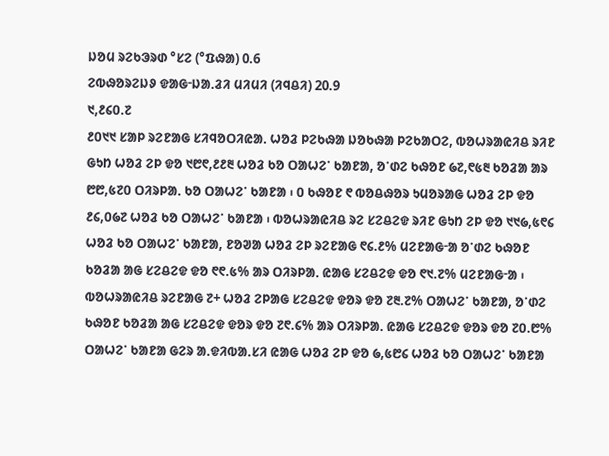ᱡᱚᱢ ᱨᱮᱠᱳᱨᱰ °ᱥᱮ (°ᱯᱷᱟ) 0.6
ᱮᱵᱷᱚᱨᱮᱡᱽ ᱫᱟᱜᱼᱡᱟᱹᱲᱤ ᱢᱤᱢᱤ (ᱤᱧᱪᱤ) 20.9
᱑,᱒᱔᱐.᱗
᱒᱐᱑᱑ ᱥᱟᱞ ᱨᱮᱱᱟᱜ ᱥᱤᱧᱚᱛᱤᱭᱟᱹ ᱦᱚᱲ ᱞᱮᱠᱷᱟ ᱡᱚᱠᱷᱟ ᱞᱮᱠᱟᱛᱮ, ᱵᱚᱦᱨᱟᱭᱤᱪ ᱨᱤᱱ ᱜᱩᱴ ᱦᱚᱲ ᱮᱞ ᱫᱚ ᱑᱘᱖,᱒᱒᱓ ᱦᱚᱲ ᱠᱚ ᱛᱟᱦᱮᱸ ᱠᱟᱱᱟ, ᱚᱸᱰᱮ ᱠᱷᱚᱱ ᱙᱗,᱖᱕᱓ ᱠᱚᱲᱟ ᱟᱨ ᱘᱘,᱕᱗᱐ ᱛᱤᱨᱞᱟᱹ ᱠᱚ ᱛᱟᱦᱮᱸ ᱠᱟᱱᱟ ᱾ ᱐ ᱠᱷᱚᱱ ᱖ ᱵᱚᱪᱷᱚᱨ ᱩᱢᱚᱨᱟᱜ ᱦᱚᱲ ᱮᱞ ᱫᱚ ᱒᱔,᱐᱙᱗ ᱦᱚᱲ ᱠᱚ ᱛᱟᱦᱮᱸ ᱠᱟᱱᱟ ᱾ ᱵᱚᱦᱨᱟᱭᱤᱪ ᱨᱮ ᱥᱮᱪᱮᱫ ᱨᱤᱱ ᱜᱩᱴ ᱮᱞ ᱫᱚ ᱑᱑᱙,᱕᱖᱔ ᱦᱚᱲ ᱠᱚ ᱛᱟᱦᱮᱸ ᱠᱟᱱᱟ, ᱱᱚᱣᱟ ᱦᱚᱲ ᱮᱞ ᱨᱮᱱᱟᱜ ᱖᱔.᱒% ᱢᱮᱱᱟᱜᱼᱟ ᱚᱸᱰᱮ ᱠᱷᱚᱱ ᱠᱚᱲᱟ ᱟᱜ ᱥᱮᱪᱮᱫ ᱫᱚ ᱖᱖.᱕% ᱟᱨ ᱛᱤᱨᱞᱟᱹ ᱭᱟᱜ ᱥᱮᱪᱮᱫ ᱫᱚ ᱖᱑.᱗% ᱢᱮᱱᱟᱜᱼᱟ ᱾ ᱵᱚᱦᱨᱟᱭᱤᱪ ᱨᱮᱱᱟᱜ ᱗+ ᱦᱚᱲ ᱮᱞᱟᱜ ᱥᱮᱪᱮᱫ ᱫᱚᱨ ᱫᱚ ᱗᱓.᱗% ᱛᱟᱦᱮᱸ ᱠᱟᱱᱟ, ᱚᱸᱰᱮ ᱠᱷᱚᱱ ᱠᱚᱲᱟ ᱟᱜ ᱥᱮᱪᱮᱫ ᱫᱚᱨ ᱫᱚ ᱗᱖.᱔% ᱟᱨ ᱛᱤᱨᱞᱟᱹ ᱭᱟᱜ ᱥᱮᱪᱮᱫ ᱫᱚᱨ ᱫᱚ ᱗᱐.᱘% ᱛᱟᱦᱮᱸ ᱠᱟᱱᱟ ᱜᱮᱨ ᱟᱹᱫᱤᱵᱟᱹᱥᱤ ᱭᱟᱜ ᱦᱚᱲ ᱮᱞ ᱫᱚ ᱙,᱕᱘᱔ ᱦᱚᱲ ᱠᱚ ᱛᱟᱦᱮᱸ ᱠᱟᱱᱟ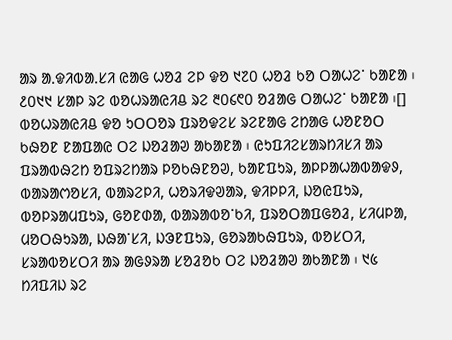ᱟᱨ ᱟᱹᱫᱤᱵᱟᱹᱥᱤ ᱭᱟᱜ ᱦᱚᱲ ᱮᱞ ᱫᱚ ᱑᱗᱐ ᱦᱚᱲ ᱠᱚ ᱛᱟᱦᱮᱸ ᱠᱟᱱᱟ ᱾ ᱒᱐᱑᱑ ᱥᱟᱞ ᱨᱮ ᱵᱚᱦᱨᱟᱭᱤᱪ ᱨᱮ ᱓᱐᱔᱖᱐ ᱚᱲᱟᱜ ᱛᱟᱦᱮᱸ ᱠᱟᱱᱟ ᱾[]
ᱵᱚᱦᱨᱟᱭᱤᱪ ᱫᱚ ᱩᱛᱛᱚᱨ ᱯᱨᱚᱫᱮᱥ ᱨᱮᱱᱟᱜ ᱮᱴᱟᱜ ᱦᱚᱱᱚᱛ ᱠᱷᱚᱱ ᱱᱟᱯᱟᱭ ᱛᱮ ᱡᱚᱲᱟᱣ ᱟᱠᱟᱱᱟ ᱾ ᱭᱩᱯᱤᱮᱥᱟᱨᱴᱤᱥᱤ ᱟᱨ ᱯᱨᱟᱵᱷᱮᱴ ᱚᱯᱨᱮᱴᱟᱨ ᱞᱚᱠᱷᱱᱚᱣ, ᱠᱟᱱᱯᱩᱨ, ᱟᱞᱞᱟᱦᱟᱵᱟᱫᱽ, ᱵᱟᱨᱟᱬᱚᱥᱤ, ᱵᱟᱨᱮᱞᱤ, ᱦᱚᱨᱤᱫᱣᱟᱨ, ᱫᱤᱞᱞᱤ, ᱡᱚᱭᱯᱩᱨ, ᱵᱚᱞᱨᱟᱢᱯᱩᱨ, ᱜᱚᱱᱰᱟ, ᱵᱟᱨᱟᱵᱚᱸᱠᱤ, ᱯᱨᱚᱛᱟᱯᱜᱚᱲ, ᱥᱤᱢᱞᱟ, ᱢᱚᱛᱷᱩᱨᱟ, ᱡᱷᱟᱸᱥᱤ, ᱡᱳᱱᱯᱩᱨ, ᱜᱚᱨᱟᱠᱷᱯᱩᱨ, ᱵᱚᱥᱛᱤ, ᱥᱨᱟᱵᱚᱥᱛᱤ ᱟᱨ ᱟᱜᱽᱨᱟ ᱥᱚᱲᱚᱠ ᱛᱮ ᱡᱚᱲᱟᱣ ᱟᱠᱟᱱᱟ ᱾ ᱑᱕ ᱴᱤᱯᱤᱡ ᱨᱮ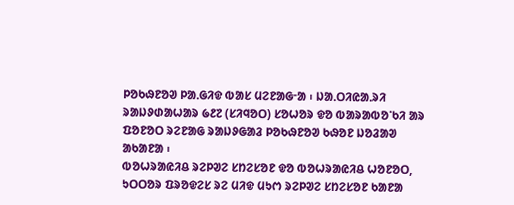ᱞᱚᱠᱷᱱᱚᱣ ᱞᱟᱹᱜᱤᱫ ᱵᱟᱥ ᱢᱮᱱᱟᱜᱼᱟ ᱾ ᱡᱟᱹᱛᱤᱭᱟᱹᱨᱤ ᱨᱟᱡᱽᱰᱟᱦᱟᱨ ᱙᱒᱗ (ᱥᱤᱧᱚᱛ) ᱥᱚᱦᱚᱨ ᱫᱚ ᱵᱟᱨᱟᱵᱚᱸᱠᱤ ᱟᱨ ᱯᱚᱱᱚᱛ ᱨᱮᱱᱟᱜ ᱨᱟᱡᱽᱜᱟᱲ ᱞᱚᱠᱷᱱᱚᱣ ᱠᱷᱚᱱ ᱡᱚᱲᱟᱣ ᱟᱠᱟᱱᱟ ᱾
ᱵᱚᱦᱨᱟᱭᱤᱪ ᱨᱮᱞᱣᱮ ᱥᱴᱮᱥᱚᱱ ᱫᱚ ᱵᱚᱦᱨᱟᱭᱤᱪ ᱦᱚᱱᱚᱛ, ᱩᱛᱛᱚᱨ ᱯᱨᱚᱫᱮᱥ ᱨᱮ ᱢᱤᱫ ᱢᱩᱬ ᱨᱮᱞᱣᱮ ᱥᱴᱮᱥᱚᱱ ᱠᱟᱱᱟ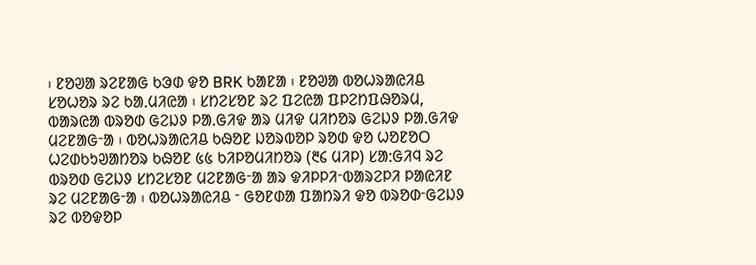᱾ ᱱᱚᱣᱟ ᱨᱮᱱᱟᱜ ᱠᱳᱰ ᱫᱚ BRK ᱠᱟᱱᱟ ᱾ ᱱᱚᱣᱟ ᱵᱚᱦᱨᱟᱭᱤᱪ ᱥᱚᱦᱚᱨ ᱨᱮ ᱠᱟᱹᱢᱤᱭᱟ ᱾ ᱥᱴᱮᱥᱚᱱ ᱨᱮ ᱯᱮᱭᱟ ᱯᱞᱮᱴᱯᱷᱚᱨᱢ, ᱵᱟᱨᱭᱟ ᱵᱨᱚᱰ ᱜᱮᱡᱽ ᱞᱟᱹᱜᱤᱫ ᱟᱨ ᱢᱤᱫ ᱢᱤᱴᱚᱨ ᱜᱮᱡᱽ ᱞᱟᱹᱜᱤᱫ ᱢᱮᱱᱟᱜᱼᱟ ᱾ ᱵᱚᱦᱨᱟᱭᱤᱪ ᱠᱷᱚᱱ ᱡᱚᱨᱵᱚᱞ ᱨᱚᱰ ᱫᱚ ᱦᱚᱱᱚᱛ ᱦᱮᱰᱠᱩᱣᱟᱴᱚᱨ ᱠᱷᱚᱱ ᱕᱕ ᱠᱤᱞᱚᱢᱤᱴᱚᱨ (᱓᱔ ᱢᱤᱞ) ᱥᱟᱺᱜᱤᱧ ᱨᱮ ᱵᱨᱚᱰ ᱜᱮᱡᱽ ᱥᱴᱮᱥᱚᱱ ᱢᱮᱱᱟᱜᱼᱟ ᱟᱨ ᱫᱤᱞᱞᱤᱼᱵᱟᱨᱮᱞᱤ ᱞᱟᱭᱤᱱ ᱨᱮ ᱢᱮᱱᱟᱜᱼᱟ ᱾ ᱵᱚᱦᱨᱟᱭᱤᱪ ᱼ ᱜᱚᱱᱰᱟ ᱯᱟᱴᱨᱤ ᱫᱚ ᱵᱨᱚᱰᱼᱜᱮᱡᱽ ᱨᱮ ᱵᱚᱫᱚᱞ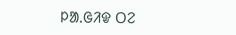ᱞᱟᱹᱜᱤᱫ ᱛᱮ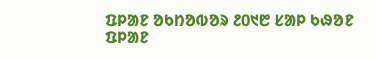ᱯᱞᱟᱱ ᱚᱠᱴᱚᱵᱚᱨ ᱒᱐᱑᱘ ᱥᱟᱞ ᱠᱷᱚᱱ ᱯᱞᱟᱱ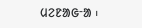ᱢᱮᱱᱟᱜᱼᱟ ᱾